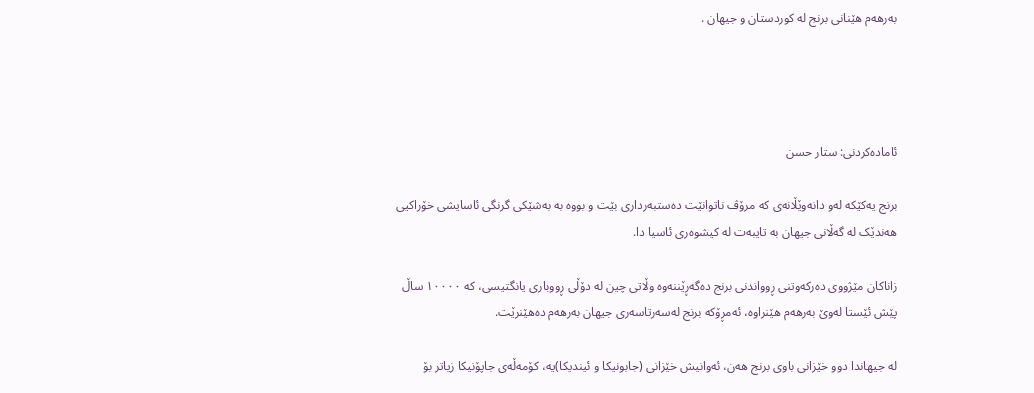بەرهەم هێنانی برنج لە کوردستان و جیهان .




ئامادەکردنی: ستار حسن

برنج یەکێکە لەو دانەوێڵانەی کە مرۆڤ ناتوانێت دەستبەرداری بێت و بووە بە بەشێکی گرنگی ئاسایشی خۆراکیی هەندێک لە گەڵانی جیهان بە تایبەت لە کیشوەری ئاسیا دا.

زاناکان مێژووی دەرکەوتنی ڕوواندنی برنج دەگەڕێننەوە وڵاتی چین لە دۆڵی ڕووباری یانگتیسی، کە ١٠٠٠٠ ساڵ پێش ئێستا لەوێ بەرھەم ھێنراوە، ئەمڕۆکە برنج لەسەرتاسەری جیھان بەرھەم دەھێنرێت.

لە جیهاندا دوو خێزانی باوی برنج هەن، ئەوانیش خێزانی (جابونیكا و ئیندیكا)یە، كۆمەڵەی جاپۆنیكا زیاتر بۆ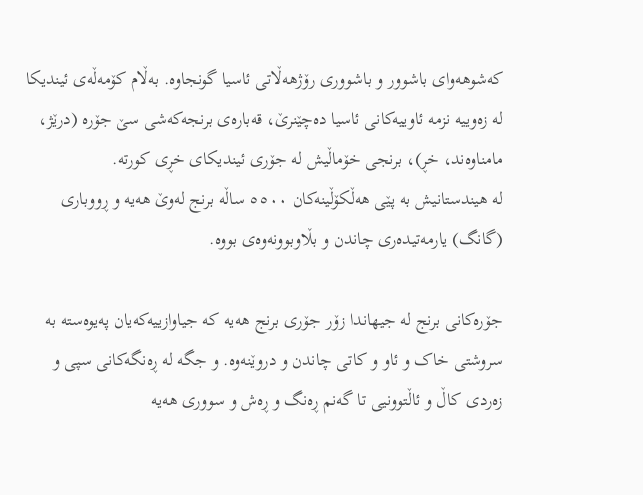كەشوهەوای باشوور و باشووری رۆژهەڵاتی ئاسیا گونجاوە. بەڵام كۆمەڵەی ئیندیكا لە زەوییە نزمە ئاوییەكانی ئاسیا دەچێنرێ، قەبارەی برنجەكەشی سێ جۆرە (درێژ، مامناوەند، خڕ)، برنجی خۆماڵیش لە جۆری ئیندیكای خڕی كورتە.
لە هیندستانیش بە پێی هەڵکۆڵینەکان ٥٥٠٠ ساڵە برنج لەوێ هەیە و ڕووباری (گانگ) یارمەتیدەری چاندن و بڵاوبوونەوەی بووە.

جۆرەکانی برنج لە جیهاندا زۆر جۆری برنج هەیە کە جیاوازییەکەیان پەیوەستە بە سروشتی خاک و ئاو و کاتی چاندن و دروێنەوە. و جگە لە ڕەنگەکانی سپی و زەردی کاڵ و ئاڵتوونیی تا گەنم ڕەنگ و ڕەش و سووری هەیە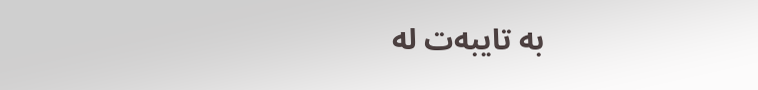بە تایبەت لە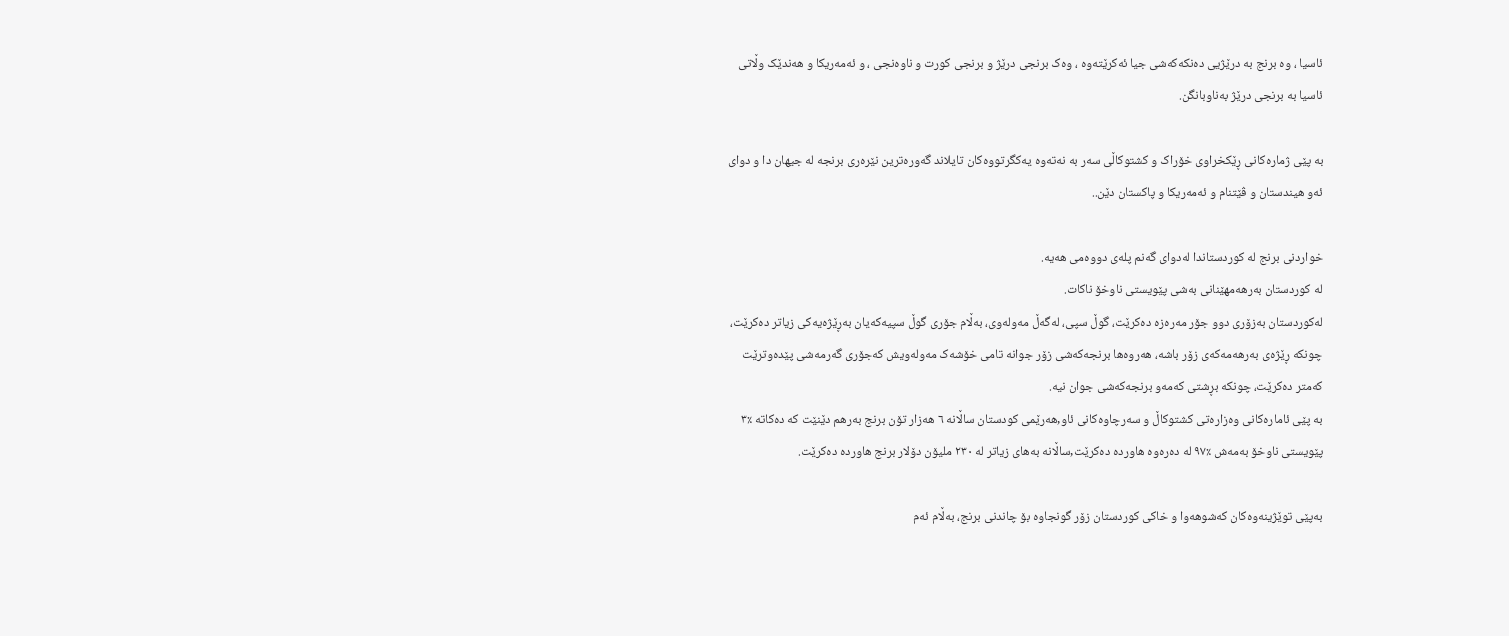ئاسیا ، وە برنج بە درێژیی دەنکەکەشی جیا ئەکرێتەوە ، وەک برنجی درێژ و برنجی کورت و ناوەنجی ، و ئەمەریکا و هەندێک وڵاتی ئاسیا بە برنجی درێژ بەناوبانگن.

بە پێی ژمارەکانی ڕێکخراوی خۆراک و کشتوکاڵی سەر بە نەتەوە یەکگرتووەکان تایلاند گەورەترین نێرەری برنجە لە جیهان دا و دوای ئەو هیندستان و ڤێتنام و ئەمەریکا و پاکستان دێن..

خواردنی برنج لە كوردستاندا لەدوای گەنم پلەی دووەمی هەیە.
لە کوردستان بەرهەمهێنانی بەشی پێویستی ناوخۆ ناکات.
لەکوردستان بەزۆری دوو جۆر مەرەزە دەكرێت، گوڵ سپی، لەگەڵ مەولەوی، بەڵام جۆری گوڵ سپیەكەیان بەڕێژەیەكی زیاتر دەكرێت، چونكە ڕێژەی بەرهەمەكەی زۆر باشە، هەروەها برنجەكەشی زۆر جوانە تامی خۆشەک مەولەویش كەجۆری گەرمەشی پێدەوترێت كەمتر دەكرێت، چونكە بڕشتی كەمەو برنجەكەشی جوان نیە.
بە پێی ئامارەکانی وەزارەتی کشتوکاڵ و سەرچاوەکانی ئاو,هەرێمی کودستان ساڵانە ٦ هەزار تۆن برنج بەرهم دێنێت کە دەکاتە ٪۳ پێویستی ناوخۆ بەمەش ٪۹۷ لە دەرەوە هاوردە دەکرێت,ساڵانە بەهای زیاتر لە ٢٣٠ ملیۆن دۆلار برنج هاوردە دەكرێت.

بەپێی توێژینەوەكان كەشوهەوا و خاكی كوردستان زۆر گونجاوە بۆ چاندنی برنج، بەڵام ئەم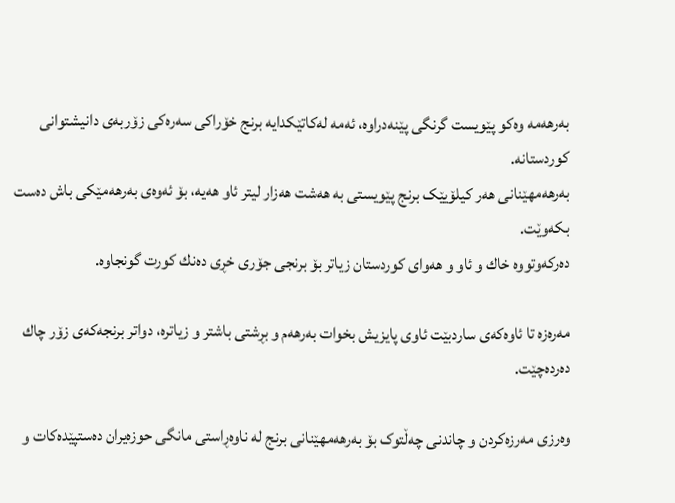بەرهەمە وەكو پێویست گرنگی پێنەدراوە، ئەمە لەكاتێكدایە برنج خۆراكی سەرەكی زۆربەی دانیشتوانی کوردستانە.
بەرهەمهێنانی هەر کیلۆیێک برنج پێویستی بە هەشت هەزار لیتر ئاو هەیە، بۆ ئەوەی بەرهەمێکی باش دەست بکەوێت.
دەركەوتووە خاك و ئاو و هەوای كوردستان زیاتر بۆ برنجی جۆری خڕی دەنك كورت گونجاوە.

مەرەزە تا ئاوەكەی ساردبێت ئاوی پایزیش بخوات بەرهەم و بڕشتی باشتر و زیاترە، دواتر برنجەكەی زۆر چاك دەردەچێت.

وەرزی مەرزەکردن و چاندنی چەڵتوک بۆ بەرهەمهێنانی برنج لە ناوەڕاستی مانگی حوزەیران دەستپێدەكات و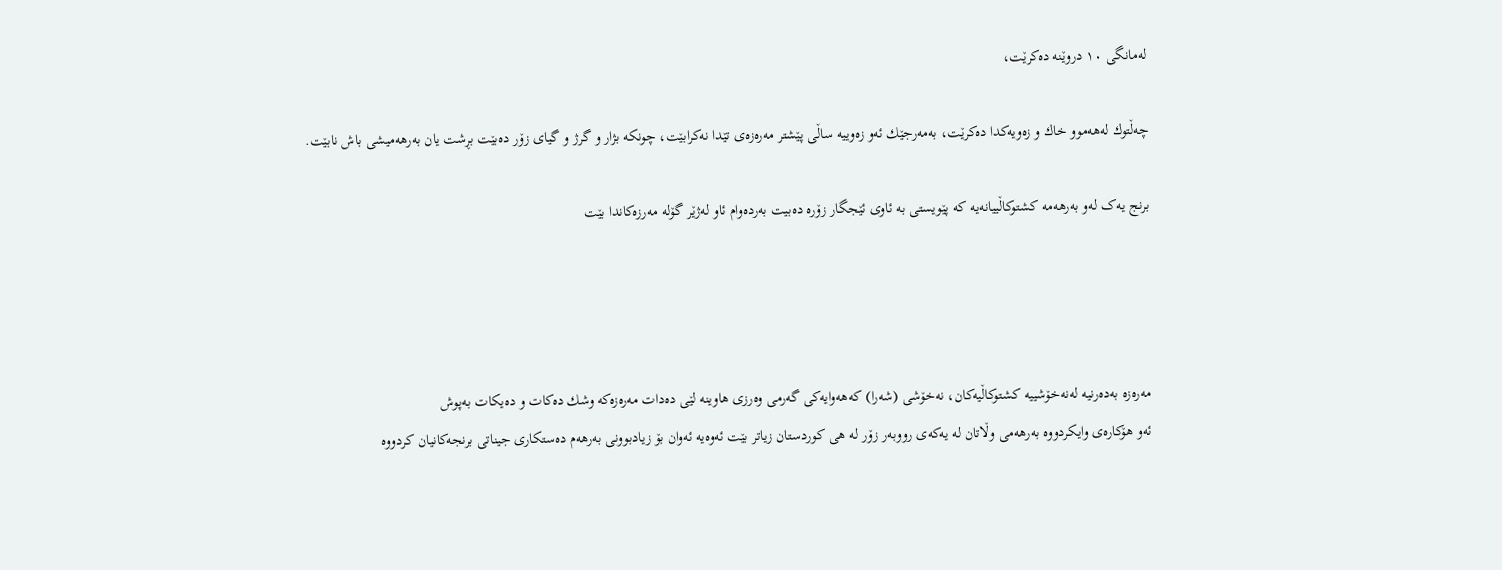لەمانگی ١٠ دروێنە دەكرێت،

چەڵتوك لەهەموو خاك و زەویەكدا دەكرێت، بەمەرجێك ئەو زەوییە ساڵی پێشتر مەرەزەی تێدا نەكرابێت، چونكە بژار و گرژ و گیای زۆر دەبێت بڕشت یان بەرهەمیشی باش نابێت.

برنج یەک لەو بەرهەمە کشتوکاڵییانەیە کە پێویستی بە ئاوی ئێجگار زۆرە دەبیت بەردەوام ئاو لەژێر گۆلە مەرزەکاندا بێت




مەرەزە بەدەرنیە لەنەخۆشییە كشتوكاڵیەكان، نەخۆشی (شەرا) كەهەوایەكی گەرمی وەرزی هاوینە لێی دەدات مەرەزەكە وشك دەكات و دەیكات بەپوش
ئەو هۆكارەی وایكردووە بەرهەمی وڵاتان لە یەكەی رووبەر زۆر لە هی كوردستان زیاتر بێت ئەوەیە ئەوان بۆ زیادبوونی بەرهەم دەستكاری جیناتی برنجەكانیان كردووە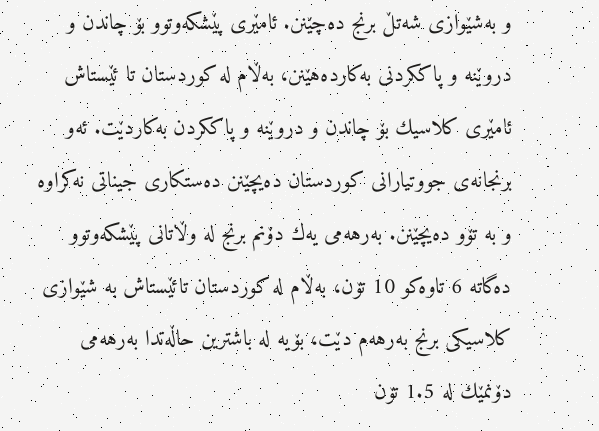و بەشێوازی شەتڵ برنج دەچێنن. ئامێری پێشكەوتوو بۆ چاندن و دروێنە و پاككردنی بەكاردەهێنن، بەڵام لە كوردستان تا ئێستاش ئامێری كلاسیك بۆ چاندن و دروێنە و پاككردن بەكاردێت. ئەو برنجانەی جووتیارانی كوردستان دەیچێنن دەستكاری جیناتی نەكراوە و بە تۆو دەیچێنن. بەرهەمی یەك دۆنم برنج لە وڵاتانی پێشكەوتوو دەگاتە 6 تاوەكو 10 تۆن، بەڵام لە كوردستان تائێستاش بە شێوازی كلاسیكی برنج بەرهەم دێت، بۆیە لە باشترین حاڵەتدا بەرهەمی دۆنمێك لە 1.5 تۆن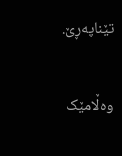تێناپەڕێ‌.

وەڵامێک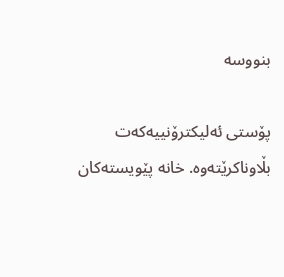بنووسە

پۆستی ئەلیکترۆنییەکەت بڵاوناکرێتەوە. خانە پێویستەکان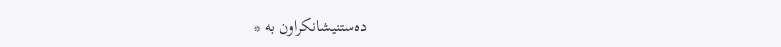دەستنیشانکراون بە *